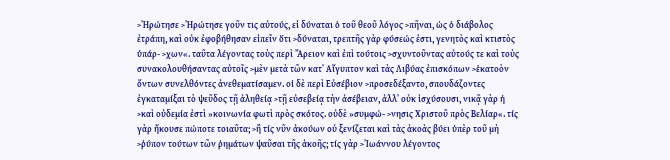>Ἠρώτησε >Ἠρώτησε γοῦν τις αὐτούς, εἰ δύναται ὁ τοῦ θεοῦ λόγος >πῆναι, ὡς ὁ διάβολος ἐτράπη, καὶ οὐκ ἐφοβήθησαν εἰπεῖν ὅτι >δύναται, τρεπτῆς γὰρ φύσεώς ἐστι, γενητὸς καὶ κτιστὸς ὑπάρ- >χων«. ταῦτα λέγοντας τοὺς περὶ Ἄρειον καὶ ἐπὶ τούτοις >σχυντοῦντας αὐτούς τε καὶ τοὺς συνακολουθήσαντας αὐτοῖς >μὲν μετὰ τῶν κατ᾿ Αἴγυπτον καὶ τὰς Λιβύας ἐπισκόπων >ἑκατοὸν ὄντων συνελθόντες ἀνεθεματίσαμεν. οἱ δὲ περὶ Εὐσέβιον >προσεδέξαντο, σπουδάζοντες ἐγκαταμίξαι τὸ ψεῦδος τῇ ἀληθείᾳ >τῇ εὐσεβείᾳ τὴν ἀσέβειαν, ἀλλ᾿ οὐκ ἰσχύσουσι, νικᾷ γὰρ ἡ >καὶ οὐδεμία ἐστὶ »κοινωνία φωτὶ πρὸς σκότος. οὐδὲ »συμφώ- >νησις Χριστοῦ πρὸς Βελίαρ«. τίς γὰρ ἤκουσε πώποτε τοιαῦτα; >ἢ τίς νῦν ἀκούων οὐ ξενίζεται καὶ τὰς ἀκοὰς βύει ὑπὲρ τοῦ μὴ >ῥύπον τούτων τῶν ῥημάτων ψαῦσαι τῆς ἀκοῆς; τίς γὰρ >Ἰωάννου λέγοντος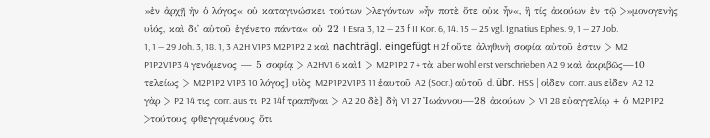»ἐν ἀρχῇ ἠν ὁ λόγος« οὐ καταγινώσκει τούτων >λεγόντων »ἦν ποτὲ ὅτε οὐκ ἦν«, ἢ τίς ἀκούων ἐν τῷ >»μονογενὴς υἱός, καὶ δι᾿ αὐτοῦ ἐγένετο πάντα« οὐ 22 I Esra 3, 12 — 23 f II Kor. 6, 14. 15 — 25 vgl. Ignatius Ephes. 9, 1 — 27 Job. 1, 1 — 29 Joh. 3, 18. 1, 3 A2H V1P3 M2P1P2 2 καὶ nachträgl. eingefügt H 2f οὔτε ἀληθινὴ σοφία αὐτοῦ ἐστιν > M2 P1P2V1P3 4 γενόμενος — 5 σοφίᾳ > A2HV1 6 καὶ1 > M2P1P2 7 + τὰ aber wohl erst verschrieben A2 9 καὶ ἀκριβῶς—10 τελείως > M2P1P2 V1P3 10 λόγος] υἱὸς M2P1P2V1P3 11 ἑαυτοῦ A2 (Socr.) αὐτοῦ d. übr. HSS | οἰδεν corr. aus εἰδεν A2 12 γὰρ > P2 14 τις corr. aus τι P2 14f τραπῆναι > A2 20 δὲ] δὴ V1 27 Ἰωάννου—28 ἀκούων > V1 28 εὐαγγελίῳ + ὁ M2P1P2 >τούτους φθεγγομένους ὅτι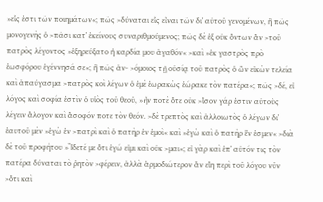»εἷς ἐστι τῶν ποιημάτων«; πῶς >δύναται εἷς εἶναι τῶν δι᾿ αὐτοῦ γενομένων, ἢ πῶς μονογενὴς ὁ >πᾶσι κατ᾿ ἐκείνους συναριθμούμενος; πῶς δὲ ἐξ οὐκ ὄντων ἄν >τοῦ πατρὸς λέγοντος »ἐξηρεύξατο ἡ καρδία μου ἀγαθόν« >καὶ »ἐκ γαστρὸς πρὸ ἑωσφόρου ἐγέννησά σε«; ἢ πῶς ἀν- >όμοιος τῇ οὐσίᾳ τοῦ πατρὸς ὁ ὢν εἰκὼν τελεία καὶ ἀπαύγασμα >πατρὸς κοὶ λέγων ὁ ἐμὲ ἐωρακὼς ἐώρακε τὸν πατέρα«; πῶς >δέ, εἰ λόγος καὶ σοφία ἐστὶν ὁ υἱὸς τοῦ θεοῦ, »ἦν ποτὲ ὅτε οὐκ >ἴσον γάρ ἐστιν αὐτοὺς λέγειν ἄλογον καὶ ἄσοφόν ποτε τὸν θεόν. >δὲ τρεπτὸς καὶ ἀλλοιωτὸς ὁ λέγων δι᾿ ἑαυτοῦ μὲν »ἐγὼ ἐν >πατρὶ καὶ ὁ πατὴρ ἐν ἐμοὶ« καὶ »ἐγὼ καὶ ὁ πατὴρ ἕν ἐσμεν« >διὰ δὲ τοῦ προφήτου »Ἴδετέ με ὅτι ἐγώ εἰμι καὶ οὐκ >μαι«; εἰ γὰρ καὶ ἐπ᾿ αὐτόν τις τὸν πατέρα δύναται τὸ ῥητὸν >φέρειν, ἀλλὰ ἁρμοδιώτερον ἂν εἴη περὶ τοῦ λόγου νῦν >ὅτι καὶ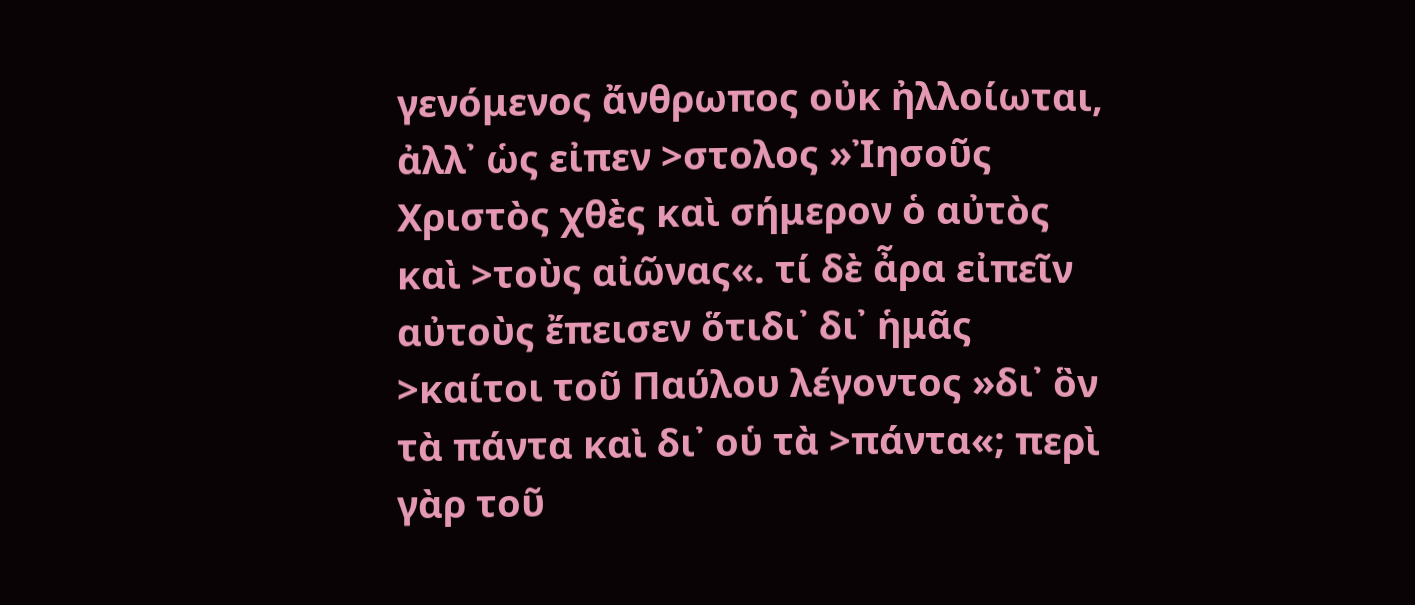γενόμενος ἄνθρωπος οὐκ ἠλλοίωται, ἀλλ᾿ ὡς εἰπεν >στολος »Ἰησοῦς Χριστὸς χθὲς καὶ σήμερον ὁ αὐτὸς καὶ >τοὺς αἰῶνας«. τί δὲ ἆρα εἰπεῖν αὐτοὺς ἔπεισεν ὅτιδι᾿ δι᾿ ἡμᾶς >καίτοι τοῦ Παύλου λέγοντος »δι᾿ ὃν τὰ πάντα καὶ δι᾿ οὑ τὰ >πάντα«; περὶ γὰρ τοῦ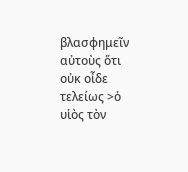βλασφημεῖν αὐτοὺς ὅτι οὐκ οἶδε τελείως >ὁ υἱὸς τὸν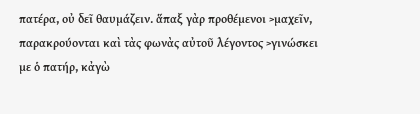πατέρα, οὐ δεῖ θαυμάζειν. ἅπαξ γὰρ προθέμενοι >μαχεῖν, παρακρούονται καὶ τὰς φωνὰς αὐτοῦ λέγοντος >γινώσκει με ὁ πατήρ, κἀγὼ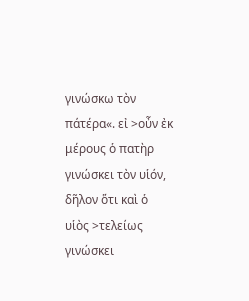γινώσκω τὸν πάτέρα«. εἰ >οὖν ἐκ μέρους ὁ πατὴρ γινώσκει τὸν υἱόν, δῆλον ὅτι καὶ ὁ υἱὸς >τελείως γινώσκει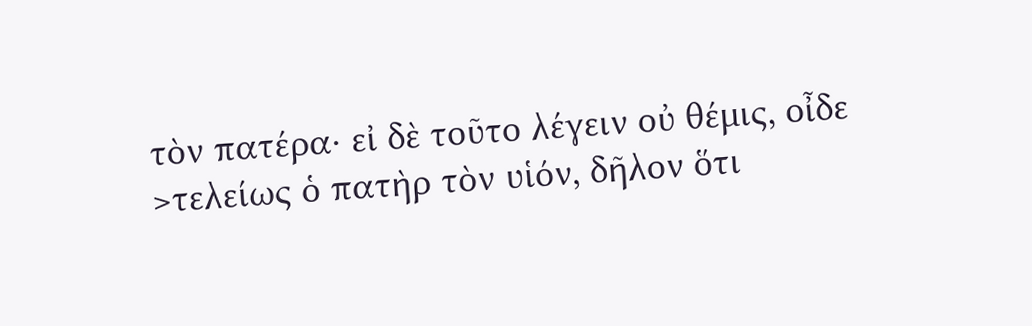τὸν πατέρα· εἰ δὲ τοῦτο λέγειν οὐ θέμις, οἶδε >τελείως ὁ πατὴρ τὸν υἱόν, δῆλον ὅτι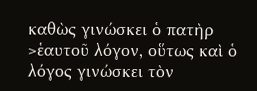καθὼς γινώσκει ὁ πατὴρ >ἑαυτοῦ λόγον, οὕτως καὶ ὁ λόγος γινώσκει τὸν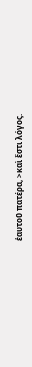ἑαυτοῦ πατέρα, >καὶ ἔστι λόγος.